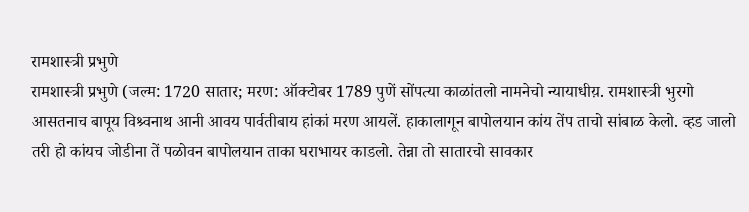रामशास्त्री प्रभुणे
रामशास्त्री प्रभुणे (जल्म: 1720 सातार; मरण: ऑक्टोबर 1789 पुणें सोंपत्या काळांतलो नामनेचो न्यायाधीय़. रामशास्त्री भुरगो आसतनाच बापूय विश्र्वनाथ आनी आवय पार्वतीबाय हांकां मरण आयलें. हाकालागून बापोलयान कांय तेंप ताचो सांबाळ केलो. व्हड जालो तरी हो कांयच जोडीना तें पळोवन बापोलयान ताका घराभायर काडलो. तेन्ना तो सातारचो सावकार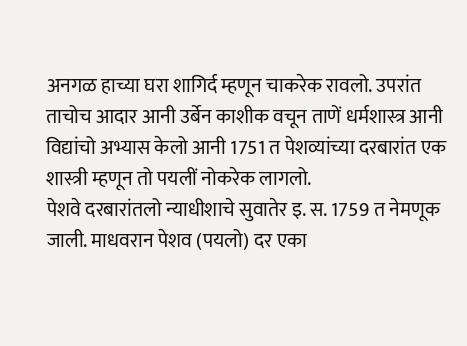अनगळ हाच्या घरा शागिर्द म्हणून चाकरेक रावलो. उपरांत ताचोच आदार आनी उर्बेन काशीक वचून ताणें धर्मशास्त्र आनी विद्यांचो अभ्यास केलो आनी 1751 त पेशव्यांच्या दरबारांत एक शास्त्री म्हणून तो पयलीं नोकरेक लागलो.
पेशवे दरबारांतलो न्याधीशाचे सुवातेर इ. स. 1759 त नेमणूक जाली. माधवरान पेशव (पयलो) दर एका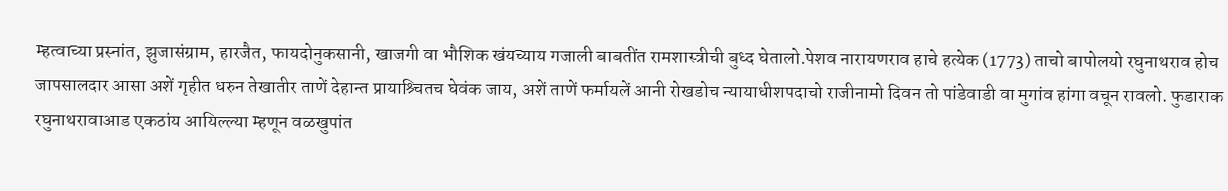म्हत्वाच्या प्रस्नांत, झुजासंग्राम, हारजैत, फायदोनुकसानी, खाजगी वा भौशिक खंयच्याय गजाली बाबतींत रामशास्त्रीची बुध्द घेतालो.पेशव नारायणराव हाचे हत्येक (1773) ताचो बापोलयो रघुनाथराव होच जापसालदार आसा अशें गृहीत धरुन तेखातीर ताणें देहान्त प्रायाश्र्चितच घेवंक जाय, अशें ताणें फर्मायलें आनी रोखडोच न्यायाधीशपदाचो राजीनामो दिवन तो पांडेवाडी वा मुगांव हांगा वचून रावलो. फुडाराक रघुनाथरावाआड एकठांय आयिल्ल्या म्हणून वळखुपांत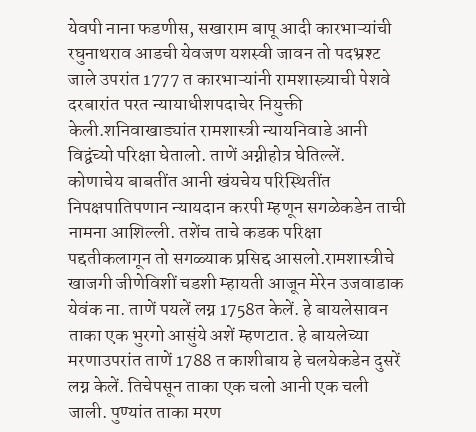येवपी नाना फडणीस, सखाराम बापू आदी कारभाऱ्यांची रघुनाथराव आडची येवजण यशस्वी जावन तो पदभ्रश्ट जाले उपरांत 1777 त कारभाऱ्यांनी रामशास्त्र्याची पेशवे दरबारांत परत न्यायाधीशपदाचेर नियुक्ती केली.शनिवाखाड्यांत रामशास्त्री न्यायनिवाडे आनी विद्वंच्यो परिक्षा घेतालो. ताणें अग्नीहोत्र घेतिल्लें.
कोणाचेय बाबतींत आनी खंयचेय परिस्थितींत निपक्षपातिपणान न्यायदान करपी म्हणून सगळेकडेन ताची नामना आशिल्ली. तशेंच ताचे कडक परिक्षा पद्दतीकलागून तो सगळ्याक प्रसिद्द आसलो.रामशास्त्रीचे खाजगी जीणेविशीं चडशी म्हायती आजून मेरेन उजवाडाक येवंक ना. ताणें पयलें लग्न 1758त केलें. हे बायलेसावन ताका एक भुरगो आसुंये अशें म्हणटात. हे बायलेच्या मरणाउपरांत ताणें 1788 त काशीबाय हे चलयेकडेन दुसरें लग्न केलें. तिचेपसून ताका एक चलो आनी एक चली जाली. पुण्यांत ताका मरण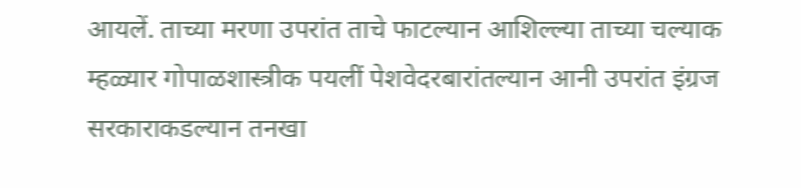आयलें. ताच्या मरणा उपरांत ताचे फाटल्यान आशिल्ल्या ताच्या चल्याक म्हळ्यार गोपाळशास्त्रीक पयलीं पेशवेदरबारांतल्यान आनी उपरांत इंग्रज सरकाराकडल्यान तनखा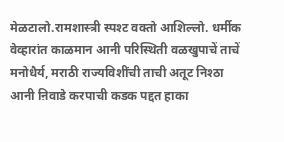मेळटालो.रामशास्त्री स्पश्ट वक्तो आशिल्लो. धर्मीक वेव्हारांत काळमान आनी परिस्थिती वळखुपाचें ताचें मनोधैर्य, मराठी राज्यविशींची ताची अतूट निश्ठा आनी ऩिवाडे करपाची कडक पद्दत हाका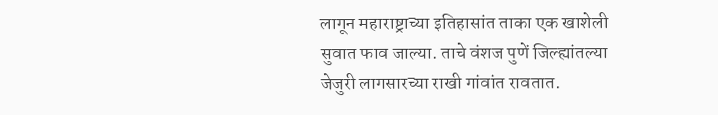लागून महाराष्ट्राच्या इतिहासांत ताका एक खाशेली सुवात फाव जाल्या. ताचे वंशज पुणें जिल्ह्यांतल्या जेजुरी लागसारच्या राखी गांवांत रावतात.